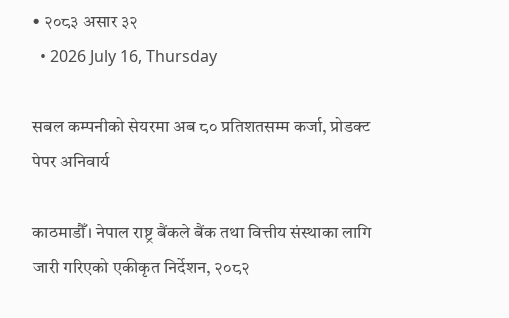• २०८३ असार ३२
  • 2026 July 16, Thursday

सबल कम्पनीको सेयरमा अब ८० प्रतिशतसम्म कर्जा, प्रोडक्ट पेपर अनिवार्य

काठमाडौँ। नेपाल राष्ट्र बैंकले बैंक तथा वित्तीय संस्थाका लागि जारी गरिएको एकीकृत निर्देशन, २०८२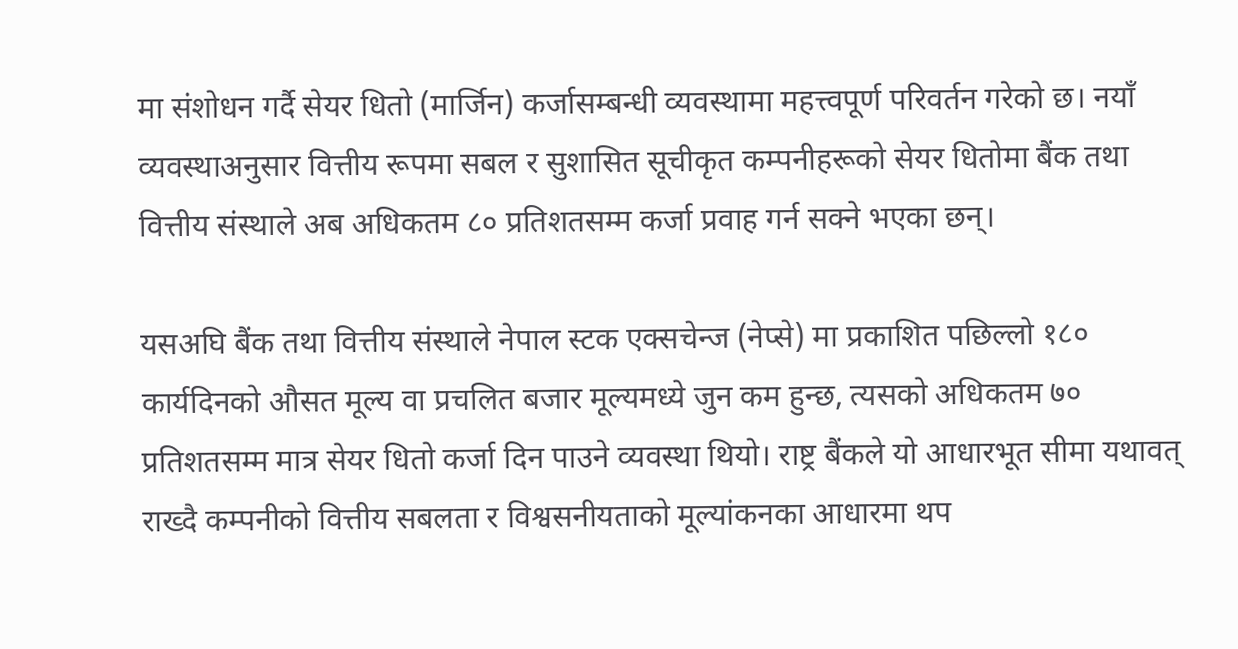मा संशोधन गर्दै सेयर धितो (मार्जिन) कर्जासम्बन्धी व्यवस्थामा महत्त्वपूर्ण परिवर्तन गरेको छ। नयाँ व्यवस्थाअनुसार वित्तीय रूपमा सबल र सुशासित सूचीकृत कम्पनीहरूको सेयर धितोमा बैंक तथा वित्तीय संस्थाले अब अधिकतम ८० प्रतिशतसम्म कर्जा प्रवाह गर्न सक्ने भएका छन्।

यसअघि बैंक तथा वित्तीय संस्थाले नेपाल स्टक एक्सचेन्ज (नेप्से) मा प्रकाशित पछिल्लो १८० कार्यदिनको औसत मूल्य वा प्रचलित बजार मूल्यमध्ये जुन कम हुन्छ, त्यसको अधिकतम ७० प्रतिशतसम्म मात्र सेयर धितो कर्जा दिन पाउने व्यवस्था थियो। राष्ट्र बैंकले यो आधारभूत सीमा यथावत् राख्दै कम्पनीको वित्तीय सबलता र विश्वसनीयताको मूल्यांकनका आधारमा थप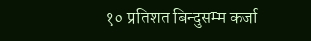१० प्रतिशत बिन्दुसम्म कर्जा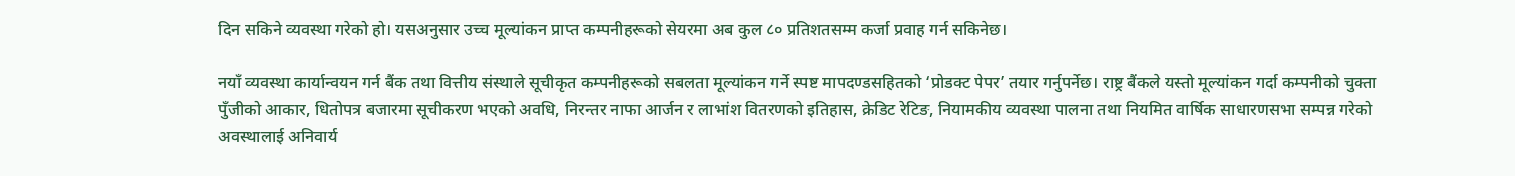दिन सकिने व्यवस्था गरेको हो। यसअनुसार उच्च मूल्यांकन प्राप्त कम्पनीहरूको सेयरमा अब कुल ८० प्रतिशतसम्म कर्जा प्रवाह गर्न सकिनेछ।

नयाँ व्यवस्था कार्यान्वयन गर्न बैंक तथा वित्तीय संस्थाले सूचीकृत कम्पनीहरूको सबलता मूल्यांकन गर्ने स्पष्ट मापदण्डसहितको ‘प्रोडक्ट पेपर’ तयार गर्नुपर्नेछ। राष्ट्र बैंकले यस्तो मूल्यांकन गर्दा कम्पनीको चुक्ता पुँजीको आकार, धितोपत्र बजारमा सूचीकरण भएको अवधि, निरन्तर नाफा आर्जन र लाभांश वितरणको इतिहास, क्रेडिट रेटिङ, नियामकीय व्यवस्था पालना तथा नियमित वार्षिक साधारणसभा सम्पन्न गरेको अवस्थालाई अनिवार्य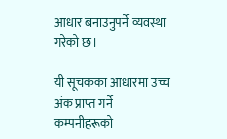आधार बनाउनुपर्ने व्यवस्था गरेको छ।

यी सूचकका आधारमा उच्च अंक प्राप्त गर्ने कम्पनीहरूको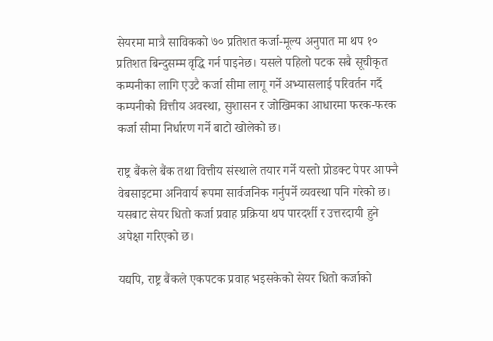सेयरमा मात्रै साविकको ७० प्रतिशत कर्जा-मूल्य अनुपात मा थप १० प्रतिशत बिन्दुसम्म वृद्धि गर्न पाइनेछ। यसले पहिलो पटक सबै सूचीकृत कम्पनीका लागि एउटै कर्जा सीमा लागू गर्ने अभ्यासलाई परिवर्तन गर्दै कम्पनीको वित्तीय अवस्था, सुशासन र जोखिमका आधारमा फरक-फरक कर्जा सीमा निर्धारण गर्ने बाटो खोलेको छ।

राष्ट्र बैंकले बैंक तथा वित्तीय संस्थाले तयार गर्ने यस्तो प्रोडक्ट पेपर आफ्नै वेबसाइटमा अनिवार्य रूपमा सार्वजनिक गर्नुपर्ने व्यवस्था पनि गरेको छ। यसबाट सेयर धितो कर्जा प्रवाह प्रक्रिया थप पारदर्शी र उत्तरदायी हुने अपेक्षा गरिएको छ।

यद्यपि, राष्ट्र बैंकले एकपटक प्रवाह भइसकेको सेयर धितो कर्जाको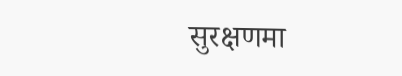सुरक्षणमा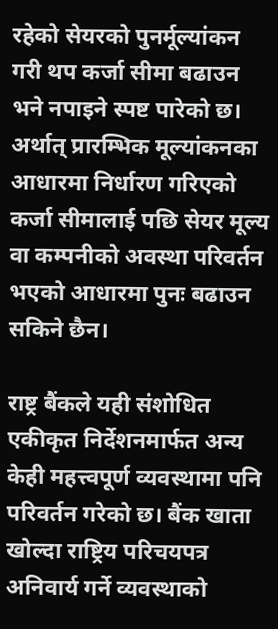रहेको सेयरको पुनर्मूल्यांकन गरी थप कर्जा सीमा बढाउन भने नपाइने स्पष्ट पारेको छ। अर्थात् प्रारम्भिक मूल्यांकनका आधारमा निर्धारण गरिएको कर्जा सीमालाई पछि सेयर मूल्य वा कम्पनीको अवस्था परिवर्तन भएको आधारमा पुनः बढाउन सकिने छैन।

राष्ट्र बैंकले यही संशोधित एकीकृत निर्देशनमार्फत अन्य केही महत्त्वपूर्ण व्यवस्थामा पनि परिवर्तन गरेको छ। बैंक खाता खोल्दा राष्ट्रिय परिचयपत्र अनिवार्य गर्ने व्यवस्थाको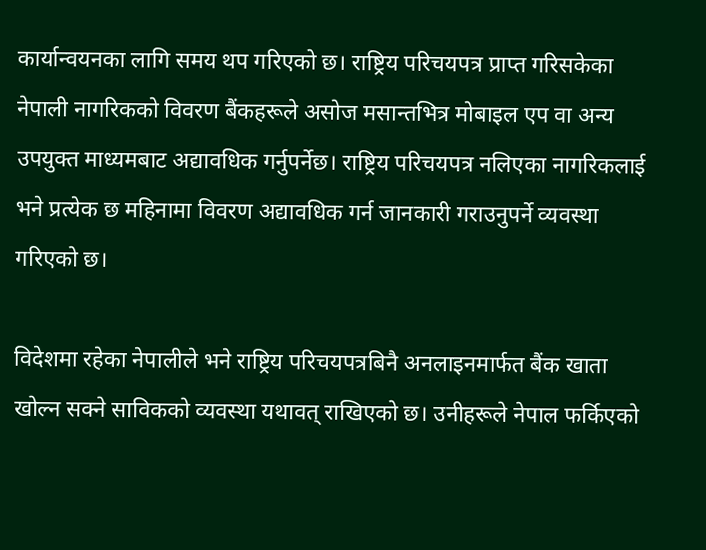कार्यान्वयनका लागि समय थप गरिएको छ। राष्ट्रिय परिचयपत्र प्राप्त गरिसकेका नेपाली नागरिकको विवरण बैंकहरूले असोज मसान्तभित्र मोबाइल एप वा अन्य उपयुक्त माध्यमबाट अद्यावधिक गर्नुपर्नेछ। राष्ट्रिय परिचयपत्र नलिएका नागरिकलाई भने प्रत्येक छ महिनामा विवरण अद्यावधिक गर्न जानकारी गराउनुपर्ने व्यवस्था गरिएको छ।

विदेशमा रहेका नेपालीले भने राष्ट्रिय परिचयपत्रबिनै अनलाइनमार्फत बैंक खाता खोल्न सक्ने साविकको व्यवस्था यथावत् राखिएको छ। उनीहरूले नेपाल फर्किएको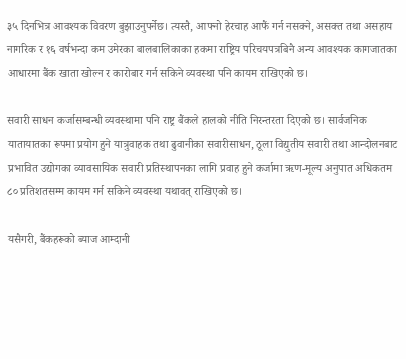३५ दिनभित्र आवश्यक विवरण बुझाउनुपर्नेछ। त्यस्तै, आफ्नो हेरचाह आफैं गर्न नसक्ने, असक्त तथा असहाय नागरिक र १६ वर्षभन्दा कम उमेरका बालबालिकाका हकमा राष्ट्रिय परिचयपत्रबिनै अन्य आवश्यक कागजातका आधारमा बैंक खाता खोल्न र कारोबार गर्न सकिने व्यवस्था पनि कायम राखिएको छ।

सवारी साधन कर्जासम्बन्धी व्यवस्थामा पनि राष्ट्र बैंकले हालको नीति निरन्तरता दिएको छ। सार्वजनिक यातायातका रूपमा प्रयोग हुने यात्रुवाहक तथा ढुवानीका सवारीसाधन, ठूला विद्युतीय सवारी तथा आन्दोलनबाट प्रभावित उद्योगका व्यावसायिक सवारी प्रतिस्थापनका लागि प्रवाह हुने कर्जामा ऋण-मूल्य अनुपात अधिकतम ८० प्रतिशतसम्म कायम गर्न सकिने व्यवस्था यथावत् राखिएको छ।

यसैगरी, बैंकहरूको ब्याज आम्दानी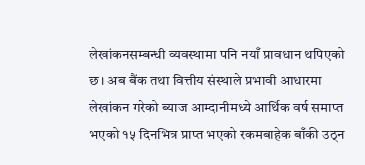लेखांकनसम्बन्धी व्यवस्थामा पनि नयाँ प्रावधान थपिएको छ। अब बैंक तथा वित्तीय संस्थाले प्रभावी आधारमा लेखांकन गरेको ब्याज आम्दानीमध्ये आर्थिक वर्ष समाप्त भएको १५ दिनभित्र प्राप्त भएको रकमबाहेक बाँकी उठ्न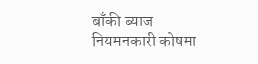बाँकी ब्याज नियमनकारी कोषमा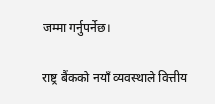जम्मा गर्नुपर्नेछ।

राष्ट्र बैंकको नयाँ व्यवस्थाले वित्तीय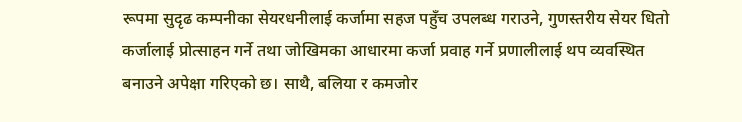रूपमा सुदृढ कम्पनीका सेयरधनीलाई कर्जामा सहज पहुँच उपलब्ध गराउने, गुणस्तरीय सेयर धितो कर्जालाई प्रोत्साहन गर्ने तथा जोखिमका आधारमा कर्जा प्रवाह गर्ने प्रणालीलाई थप व्यवस्थित बनाउने अपेक्षा गरिएको छ। साथै, बलिया र कमजोर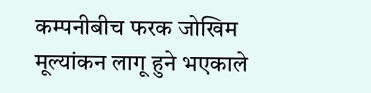कम्पनीबीच फरक जोखिम मूल्यांकन लागू हुने भएकाले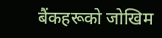बैंकहरूको जोखिम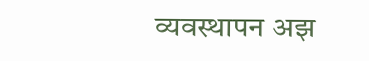व्यवस्थापन अझ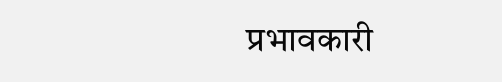प्रभावकारी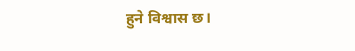हुने विश्वास छ।